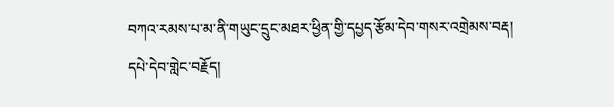བཀའ་རམས་པ་མ་ནི་གཡུང་དྲུང་མཐར་ཕྱིན་གྱི་དཔྱད་རྩོམ་དེབ་གསར་འགྲེམས་བརྡ།
དཔེ་དེབ་གླེང་བརྗོད།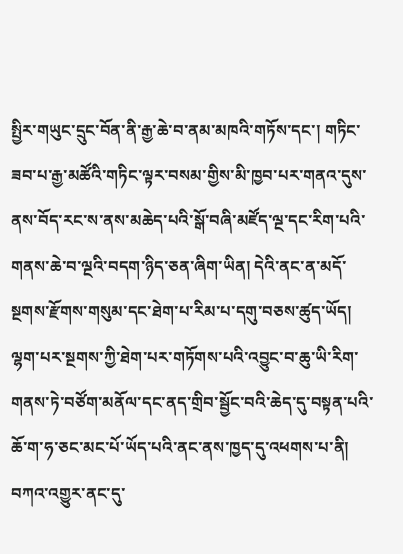སྤྱིར་གཡུང་དྲུང་བོན་ནི་རྒྱ་ཆེ་བ་ནམ་མཁའི་གཏོས་དང་། གཏིང་ཟབ་པ་རྒྱ་མཚོའི་གཏིང་ལྟར་བསམ་གྱིས་མི་ཁྱབ་པར་གནའ་དུས་ནས་བོད་རང་ས་ནས་མཆེད་པའི་སྒོ་བཞི་མཛོད་ལྔ་དང་རིག་པའི་གནས་ཆེ་བ་ལྔའི་བདག་ཉིད་ཅན་ཞིག་ཡིན། དེའི་ནང་ན་མདོ་སྔགས་རྫོགས་གསུམ་དང་ཐེག་པ་རིམ་པ་དགུ་བཅས་ཚུད་ཡོད། ལྷག་པར་སྔགས་ཀྱི་ཐེག་པར་གཏོགས་པའི་འབྱུང་བ་ཆུ་ཡི་རིག་གནས་ཏེ་བཙོག་མནོལ་དང་ནད་གྲིབ་སྦྱོང་བའི་ཆེད་དུ་བསྟན་པའི་ཆོ་ག་ཧ་ཅང་མང་པོ་ཡོད་པའི་ནང་ནས་ཁྱད་དུ་འཕགས་པ་ནི། བཀའ་འགྱུར་ནང་དུ་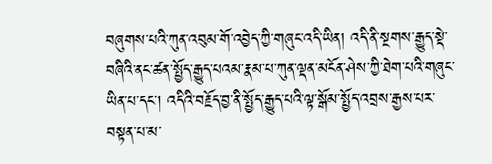བཞུགས་པའི་ཀུན་འབུམ་གོ་འབྱེད་ཀྱི་གཞུང་འདི་ཡིན། འདི་ནི་སྔགས་རྒྱུད་སྡེ་བཞིའི་ནང་ཚན་སྤྱོད་རྒྱུད་པའམ་རྣམ་པ་ཀུན་ལྡན་མངོན་ཤེས་ཀྱི་ཐེག་པའི་གཞུང་ཡིན་པ་དང་། འདིའི་བརྗོད་བྱ་ནི་སྤྱོད་རྒྱུད་པའི་ལྟ་སྒོམ་སྤྱོད་འབྲས་རྒྱས་པར་བསྟན་པ་མ་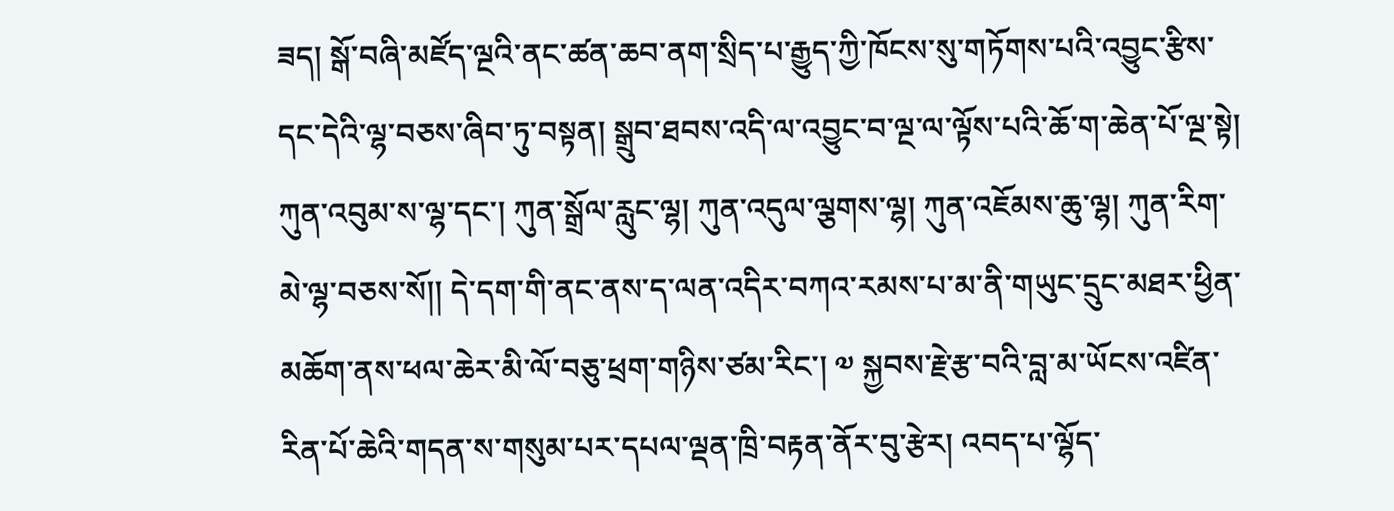ཟད། སྒོ་བཞི་མཛོད་ལྔའི་ནང་ཚན་ཆབ་ནག་སྲིད་པ་རྒྱུད་ཀྱི་ཁོངས་སུ་གཏོགས་པའི་འབྱུང་རྩིས་དང་དེའི་ལྷ་བཅས་ཞིབ་ཏུ་བསྟན། སྒྲུབ་ཐབས་འདི་ལ་འབྱུང་བ་ལྔ་ལ་ལྟོས་པའི་ཆོ་ག་ཆེན་པོ་ལྔ་སྟེ། ཀུན་འབུམ་ས་ལྷ་དང་། ཀུན་སྒྲོལ་རླུང་ལྷ། ཀུན་འདུལ་ལྕགས་ལྷ། ཀུན་འཇོམས་ཆུ་ལྷ། ཀུན་རིག་མེ་ལྷ་བཅས་སོ།། དེ་དག་གི་ནང་ནས་ད་ལན་འདིར་བཀའ་རམས་པ་མ་ནི་གཡུང་དྲུང་མཐར་ཕྱིན་མཆོག་ནས་ཕལ་ཆེར་མི་ལོ་བཅུ་ཕྲག་གཉིས་ཙམ་རིང་། ༧ སྐྱབས་རྗེ་རྩ་བའི་བླ་མ་ཡོངས་འཛིན་རིན་པོ་ཆེའི་གདན་ས་གསུམ་པར་དཔལ་ལྡན་ཁྲི་བརྟན་ནོར་བུ་རྩེར། འབད་པ་ལྷོད་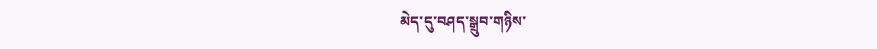མེད་དུ་བཤད་སྒྲུབ་གཉིས་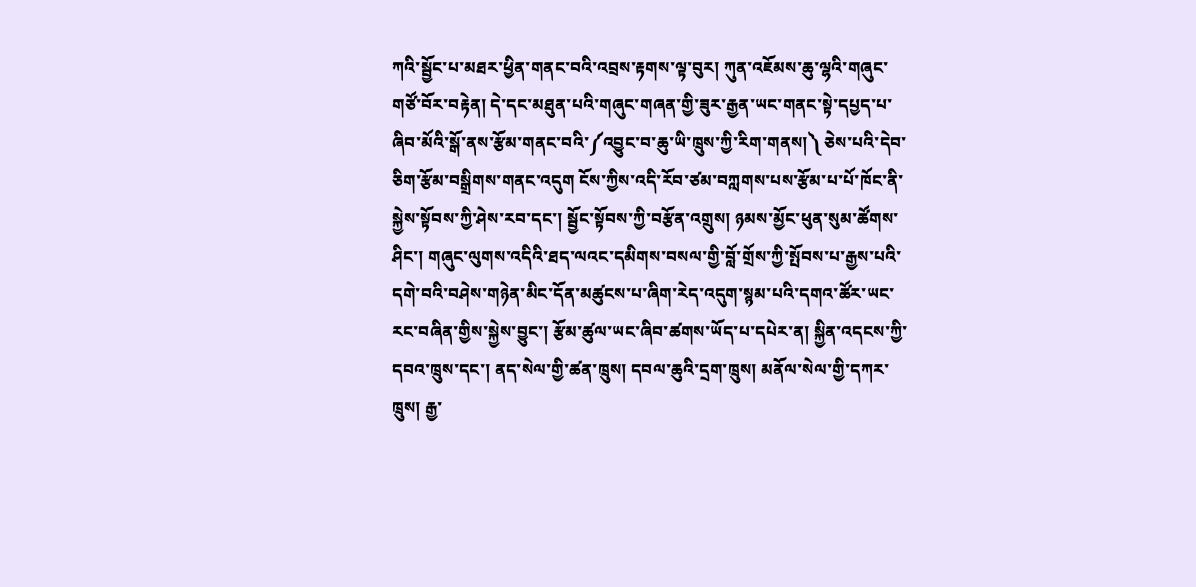ཀའི་སྦྱོང་པ་མཐར་ཕྱིན་གནང་བའི་འབྲས་རྟགས་ལྟ་བུར། ཀུན་འཇོམས་ཆུ་ལྷའི་གཞུང་གཙོ་བོར་བརྟེན། དེ་དང་མཐུན་པའི་གཞུང་གཞན་གྱི་ཟུར་རྒྱན་ཡང་གནང་སྟེ་དཔྱད་པ་ཞིབ་མོའི་སྒོ་ནས་རྩོམ་གནང་བའི་༼འབྱུང་བ་ཆུ་ཡི་ཁྲུས་ཀྱི་རིག་གནས།༽ ཅེས་པའི་དེབ་ཅིག་རྩོམ་བསྒྲིགས་གནང་འདུག ངོས་ཀྱིས་འདི་རོབ་ཙམ་བཀླགས་པས་རྩོམ་པ་པོ་ཁོང་ནི་སྐྱེས་སྟོབས་ཀྱི་ཤེས་རབ་དང་། སྦྱོང་སྟོབས་ཀྱི་བརྩོན་འགྲུས། ཉམས་མྱོང་ཕུན་སུམ་ཚོགས་ཤིང་། གཞུང་ལུགས་འདིའི་ཐད་ལའང་དམིགས་བསལ་གྱི་བློ་གྲོས་ཀྱི་སྤོབས་པ་རྒྱས་པའི་དགེ་བའི་བཤེས་གཉེན་མིང་དོན་མཚུངས་པ་ཞིག་རེད་འདུག་སྙམ་པའི་དགའ་ཚོར་ཡང་རང་བཞིན་གྱིས་སྐྱེས་བྱུང་། རྩོམ་ཚུལ་ཡང་ཞིབ་ཚགས་ཡོད་པ་དཔེར་ན། སྐྱིན་འདངས་ཀྱི་དབའ་ཁྲུས་དང་། ནད་སེལ་གྱི་ཚན་ཁྲུས། དབལ་ཆུའི་དྲག་ཁྲུས། མནོལ་སེལ་གྱི་དཀར་ཁྲུས། རྒྱ་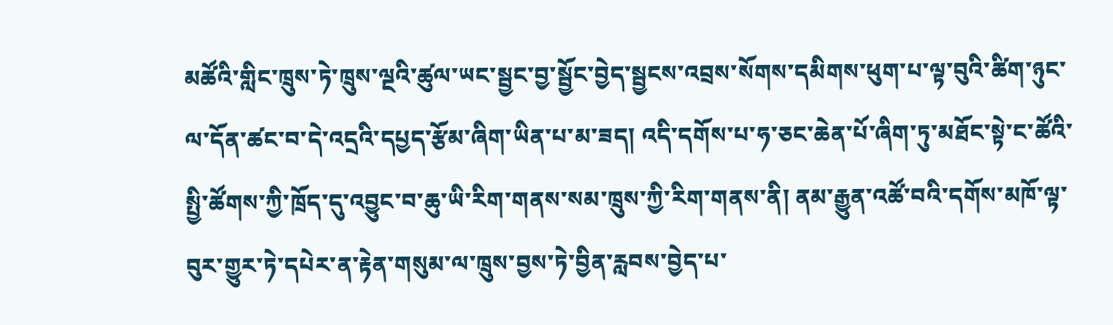མཚོའི་གླིང་ཁྲུས་ཏེ་ཁྲུས་ལྔའི་ཚུལ་ཡང་སྦྱང་བྱ་སྦྱོང་བྱེད་སྦྱངས་འབྲས་སོགས་དམིགས་ཕུག་པ་ལྟ་བུའི་ཚིག་ཉུང་ལ་དོན་ཚང་བ་དེ་འདྲའི་དཔྱད་རྩོམ་ཞིག་ཡིན་པ་མ་ཟད། འདི་དགོས་པ་ཧ་ཅང་ཆེན་པོ་ཞིག་ཏུ་མཐོང་སྟེ་ང་ཚོའི་སྤྱི་ཚོགས་ཀྱི་ཁྲོད་དུ་འབྱུང་བ་ཆུ་ཡི་རིག་གནས་སམ་ཁྲུས་ཀྱི་རིག་གནས་ནི། ནམ་རྒྱུན་འཚོ་བའི་དགོས་མཁོ་ལྟ་བུར་གྱུར་ཏེ་དཔེར་ན་རྟེན་གསུམ་ལ་ཁྲུས་བྱས་ཏེ་བྱིན་རླབས་བྱེད་པ་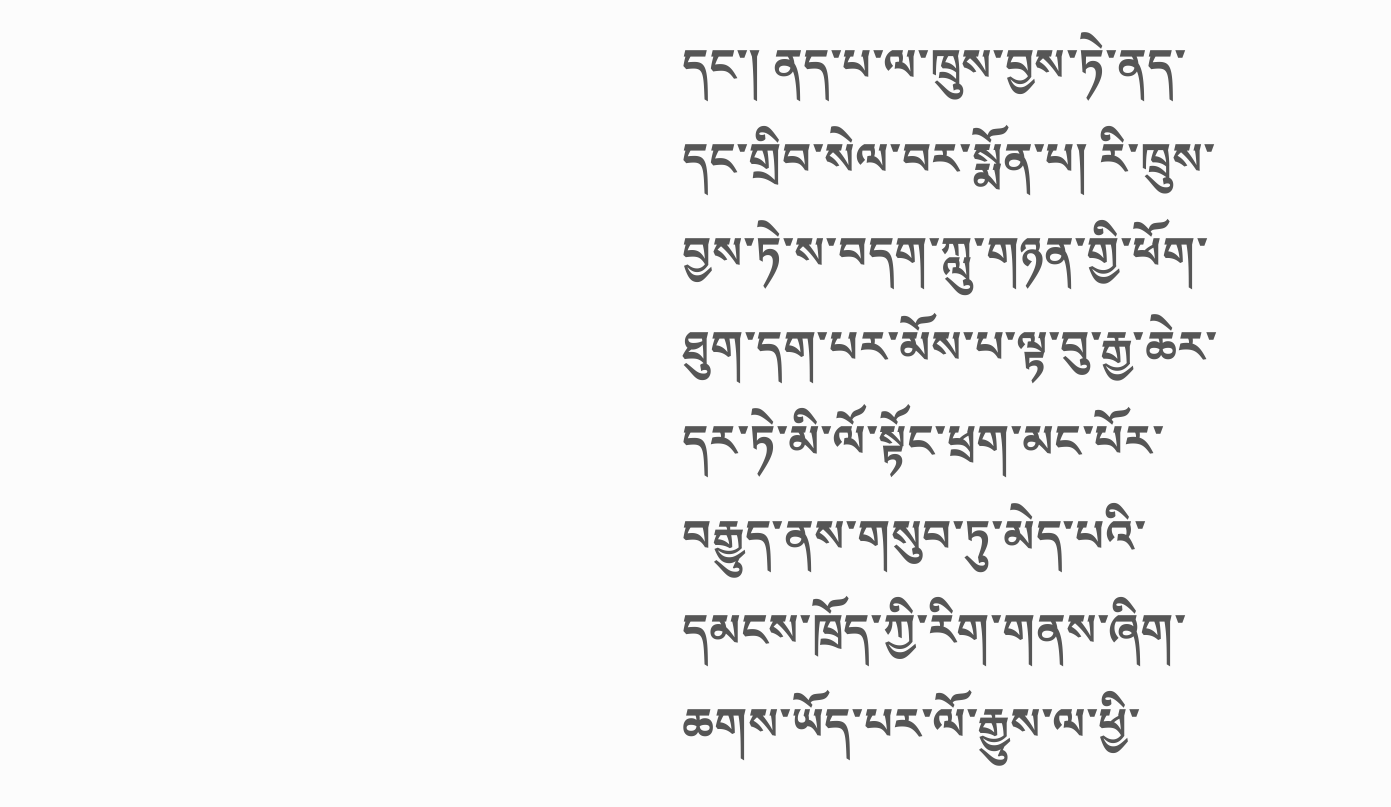དང་། ནད་པ་ལ་ཁྲུས་བྱས་ཏེ་ནད་དང་གྲིབ་སེལ་བར་སྨོན་པ། རི་ཁྲུས་བྱས་ཏེ་ས་བདག་ཀླུ་གཉན་གྱི་ཕོག་ཐུག་དག་པར་མོས་པ་ལྟ་བུ་རྒྱ་ཆེར་དར་ཏེ་མི་ལོ་སྟོང་ཕྲག་མང་པོར་བརྒྱུད་ནས་གསུབ་ཏུ་མེད་པའི་དམངས་ཁྲོད་ཀྱི་རིག་གནས་ཞིག་ཆགས་ཡོད་པར་ལོ་རྒྱུས་ལ་ཕྱི་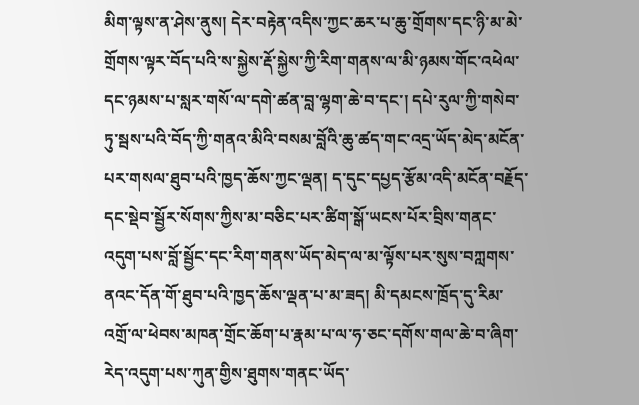མིག་ལྟས་ན་ཤེས་ནུས། དེར་བརྟེན་འདིས་ཀྱང་ཆར་པ་ཆུ་གྲོགས་དང་ཉི་མ་མེ་གྲོགས་ལྟར་བོད་པའི་ས་སྐྱེས་རྡོ་སྐྱེས་ཀྱི་རིག་གནས་ལ་མི་ཉམས་གོང་འཕེལ་དང་ཉམས་པ་སླར་གསོ་ལ་དགེ་ཚན་བླ་ལྷག་ཆེ་བ་དང་། དཔེ་རུལ་ཀྱི་གསེབ་ཏུ་སྦས་པའི་བོད་ཀྱི་གནའ་མིའི་བསམ་བློའི་ཆུ་ཚད་གང་འདྲ་ཡོད་མེད་མངོན་པར་གསལ་ཐུབ་པའི་ཁྱད་ཆོས་ཀྱང་ལྡན། ད་དུང་དཔྱད་རྩོམ་འདི་མངོན་བརྗོད་དང་སྡེབ་སྦྱོར་སོགས་ཀྱིས་མ་བཅིང་པར་ཚིག་སྒོ་ཡངས་པོར་བྲིས་གནང་འདུག་པས་བློ་སྦྱོང་དང་རིག་གནས་ཡོད་མེད་ལ་མ་ལྟོས་པར་སུས་བཀླགས་ནའང་དོན་གོ་ཐུབ་པའི་ཁྱད་ཆོས་ལྡན་པ་མ་ཟད། མི་དམངས་ཁྲོད་དུ་རིམ་འགྲོ་ལ་ཕེབས་མཁན་གྲོང་ཆོག་པ་རྣམ་པ་ལ་ཧ་ཅང་དགོས་གལ་ཆེ་བ་ཞིག་རེད་འདུག་པས་ཀུན་གྱིས་ཐུགས་གནང་ཡོད་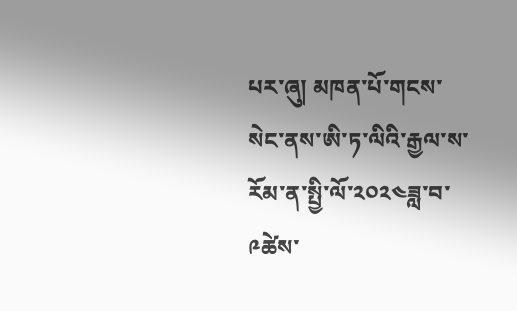པར་ཞུ། མཁན་པོ་གངས་སེང་ནས་ཨི་ཏ་ལིའི་རྒྱལ་ས་རོམ་ན་སྤྱི་ལོ་༢༠༢༤ཟླ་བ་༩ཚེས་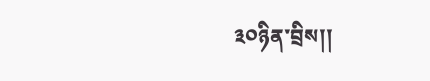༣༠ཉིན་བྲིས།།